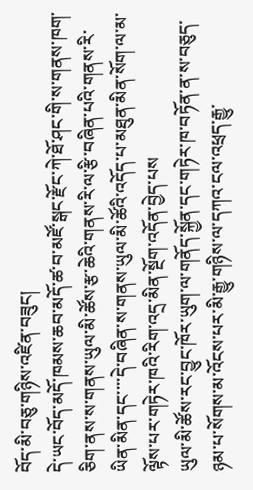བོད་མི་བཅུ་གཉིས་འཛིན་བཟུང།
དེ་ཡང་བོད་མདོ་ཁམས་ཆབ་མདོ་ཚ་བ་མཛོ་སྒང་རྫོང་ཀེ་ཐོ་ཤང་གི་ས་གནས་ཁག་ཅིག་ནས་ས་གནས་ཡུལ་མི་ཚོས་རྩ་ཆེའི་གནས་རི་ལ་རྩི་བཞིན་པའི་གནས་རི་ཡིན་མིན་དང་་་་དེ་བཞིན་ས་གནས་ཡུལ་མི་ཚོའི་འདོད་པ་མཐུན་མིན་སོག་ལ་མ་ལྟོས་པར་གཏེར་ཁའི་རིག་འདྲ་མིན་སྔོག་འདོན་བྱེད་པས
ཡུལ་མི་ཚོས་རང་བྱུང་ཁོར་ཡུག་ལ་གནོད་སྐྱོན་དང་གཏེར་ཁ་བཏོན་ན་ས་བཅུད་ཉམ་པ་སོགས་མ་འོངས་པར་མི་རྒྱུ་གཉིས་ལ་དཀའ་ངལ་འཕྲད་རྒྱུ་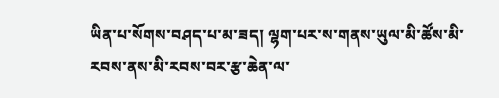ཡིན་པ་སོགས་བཤད་པ་མ་ཟད། ལྷག་པར་ས་གནས་ཡུལ་མི་ཚོས་མི་རབས་ནས་མི་རབས་བར་རྩ་ཆེན་ལ་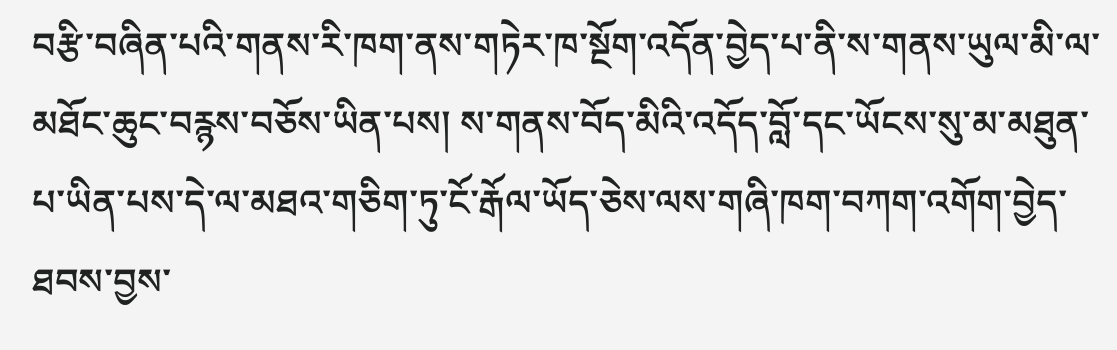བརྩི་བཞིན་པའི་གནས་རི་ཁག་ནས་གཏེར་ཁ་སྔོག་འདོན་བྱེད་པ་ནི་ས་གནས་ཡུལ་མི་ལ་མཐོང་ཆུང་བརྙས་བཅོས་ཡིན་པས། ས་གནས་བོད་མིའི་འདོད་བློ་དང་ཡོངས་སུ་མ་མཐུན་པ་ཡིན་པས་དེ་ལ་མཐའ་གཅིག་ཏུ་ངོ་རྒོལ་ཡོད་ཅེས་ལས་གཞི་ཁག་བཀག་འགོག་བྱེད་ཐབས་བྱས་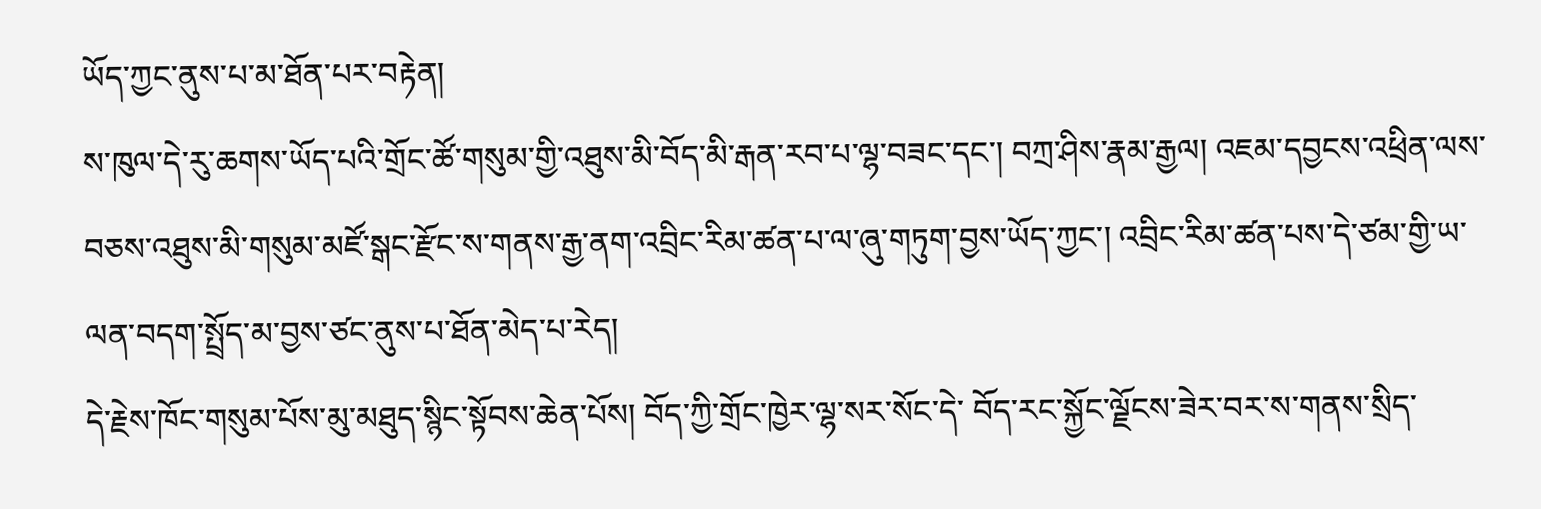ཡོད་ཀྱང་ནུས་པ་མ་ཐོན་པར་བརྟེན།
ས་ཁུལ་དེ་རུ་ཆགས་ཡོད་པའི་གྲོང་ཚོ་གསུམ་གྱི་འཐུས་མི་བོད་མི་རྒན་རབ་པ་ལྷ་བཟང་དང་། བཀྲ་ཤིས་རྣམ་རྒྱལ། འཇམ་དབྱངས་འཕྲིན་ལས་བཅས་འཐུས་མི་གསུམ་མཛོ་སྒང་རྫོང་ས་གནས་རྒྱ་ནག་འབྲིང་རིམ་ཚན་པ་ལ་ཞུ་གཏུག་བྱས་ཡོད་ཀྱང་། འབྲིང་རིམ་ཚན་པས་དེ་ཙམ་གྱི་ཡ་ལན་བདག་སྤྲོད་མ་བྱས་ཙང་ནུས་པ་ཐོན་མེད་པ་རེད།
དེ་རྗེས་ཁོང་གསུམ་པོས་མུ་མཐུད་སྙིང་སྟོབས་ཆེན་པོས། བོད་ཀྱི་གྲོང་ཁྱེར་ལྷ་སར་སོང་དེ་ བོད་རང་སྐྱོང་ལྗོངས་ཟེར་བར་ས་གནས་སྲིད་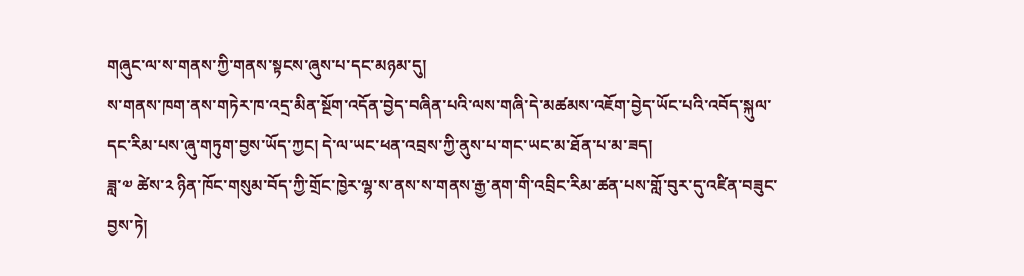གཞུང་ལ་ས་གནས་ཀྱི་གནས་སྟངས་ཞུས་པ་དང་མཉམ་དུ།
ས་གནས་ཁག་ནས་གཏེར་ཁ་འདྲ་མིན་སྔོག་འདོན་བྱེད་བཞིན་པའི་ལས་གཞི་དེ་མཚམས་འཇོག་བྱེད་ཡོང་པའི་འབོད་སྐུལ་དང་རིམ་པས་ཞུ་གཏུག་བྱས་ཡོད་ཀྱང། དེ་ལ་ཡང་ཕན་འབྲས་ཀྱི་ནུས་པ་གང་ཡང་མ་ཐོན་པ་མ་ཟད།
ཟླ་༧ ཚེས་༢ ཉིན་ཁོང་གསུམ་བོད་ཀྱི་གྲོང་ཁྱེར་ལྷ་ས་ནས་ས་གནས་རྒྱ་ནག་གི་འབྲིང་རིམ་ཚན་པས་གློ་བུར་དུ་འཛིན་བཟུང་བྱས་ཏེ།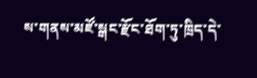ས་གནས་མཛོ་སྒང་རྫོང་ཐོག་ཏུ་ཁྲིད་དེ་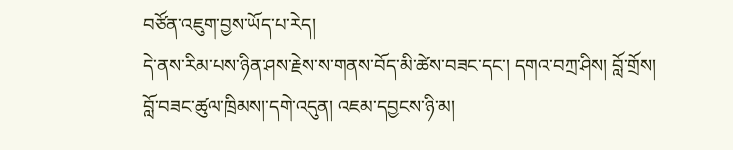བཙོན་འཇུག་བྱས་ཡོད་པ་རེད།
དེ་ནས་རིམ་པས་ཉིན་ཤས་རྗེས་ས་གནས་བོད་མི་ཚེས་བཟང་དང་། དགའ་བཀྲ་ཤིས། བློ་གྲོས། བློ་བཟང་ཚུལ་ཁྲིམས།་དགེ་འདུན། འཇམ་དབྱངས་ཉི་མ།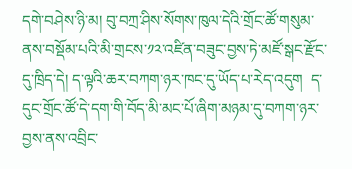དགེ་བཤེས་ཉི་མ། བུ་བཀྲ་ཤིས་སོགས་ཁུལ་དེའི་གྲོང་ཚོ་གསུམ་ནས་བསྡོམ་པའི་མི་གྲངས་༡༢་འཛིན་བཟུང་བྱས་ཏེ་མཛོ་སྒང་རྫོང་དུ་ཁྲིད་དེ། ད་ལྟའི་ཆར་བཀག་ཉར་ཁང་དུ་ཡོད་པ་རེད་འདུག  ད་དུང་གྲོང་ཚོ་དེ་དག་གི་བོད་མི་མང་པོ་ཞིག་མཉམ་དུ་བཀག་ཉར་བྱས་ནས་འབྲིང་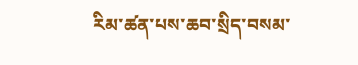རིམ་ཚན་པས་ཆབ་སྲིད་བསམ་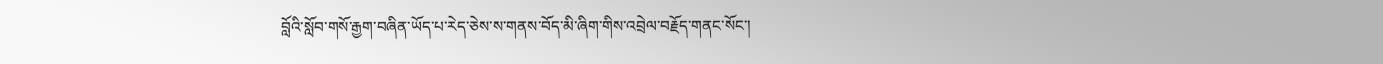བློའི་སློབ་གསོ་རྒྱག་བཞིན་ཡོད་པ་རེད་ཅེས་ས་གནས་བོད་མི་ཞིག་གིས་འབྲེལ་བརྗོད་གནང་སོང་།